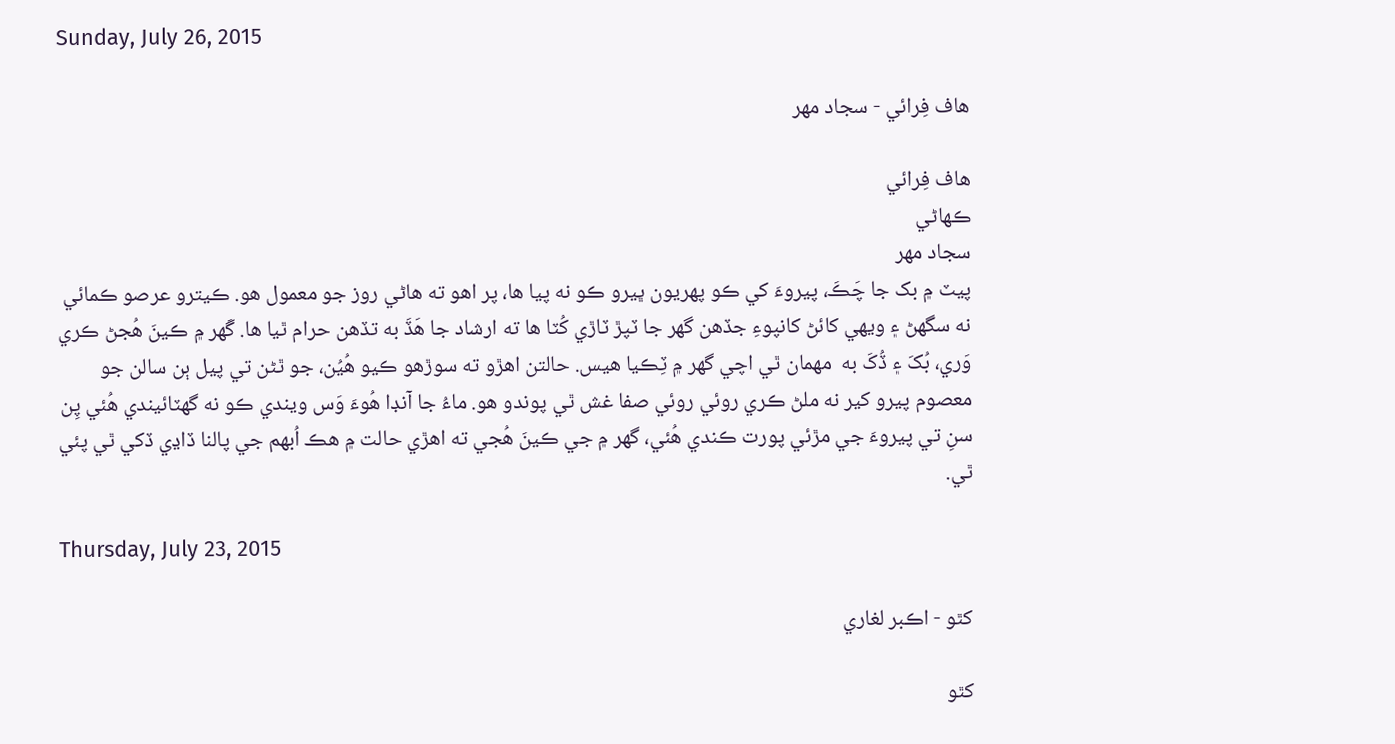Sunday, July 26, 2015

هاف فِرائي - سجاد مهر

هاف فِرائي
ڪهاڻي
سجاد مهر
پيٽ ۾ بک جا چَڪَ، پيروءَ کي ڪو پهريون ڀيرو ڪو نه پيا ها، پر اهو ته هاڻي روز جو معمول هو. ڪيترو عرصو ڪمائي نه سگهڻ ۽ ويهي کائڻ کانپوءِ جڏهن گهر جا ٽپڙ ٽاڙي کُٽا ها ته ارشاد جا هَڏَ به تڏهن حرام ٿيا ها. گَهر ۾ ڪينَ هُجڻ ڪري وَري، بُکَ ۽ ڏُکَ به  مهمان ٿي اچي گهر ۾ ٽِڪيا هيس. حالتن اهڙو ته سوڙهو ڪيو هُيُن، جو ٿڻن تي پيل ٻن سالن جو معصوم پيرو کير نه ملڻ ڪري روئي روئي صفا غش ٿي پوندو هو. ماءُ جا آنڊا هُوءَ وَس ويندي ڪو نه گهٽائيندي هُئي پِن سنِ تي پيروءَ جي مڙئي پورت ڪندي هُئي، گهر ۾ جي ڪينَ هُجي ته اهڙي حالت ۾ هڪ اُبهم جي پالنا ڏاڍي ڏکي ٿي پئي ٿي.

Thursday, July 23, 2015

کٿو - اڪبر لغاري

کٿو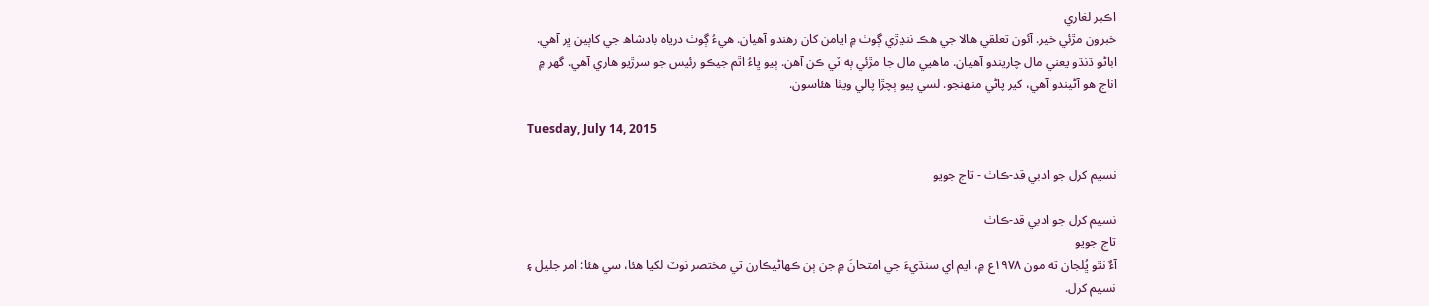اڪبر لغاري
خبرون مڙئي خير. آئون تعلقي هالا جي هڪ ننڍڙي ڳوٺ ۾ ايامن کان رهندو آهيان. هيءُ ڳوٺ درياه بادشاھ جي کاٻين ڀر آهي. اباڻو ڌنڌو يعني مال چاريندو آهيان. ماهيي مال جا مڙئي ٻه ٽي ڪن آهن. ٻيو ڀاءُ اٿم جيڪو رئيس جو سرڙيو هاري آهي. گھر ۾ اناج هو آڻيندو آهي، کير پاڻي منهنجو. لسي پيو ٻچڙا پالي ويٺا هئاسون.

Tuesday, July 14, 2015

نسيم کرل جو ادبي قد-ڪاٺ - تاج جويو

نسيم کرل جو ادبي قد-ڪاٺ
تاج جويو
آءٌ نٿو ڀُلجان ته مون ۱۹۷۸ع ۾، ايم اي سنڌيءَ جي امتحانَ ۾ جن ٻن ڪهاڻيڪارن تي مختصر نوٽ لکيا هئا، سي هئا: امر جليل ۽ نسيم کرل.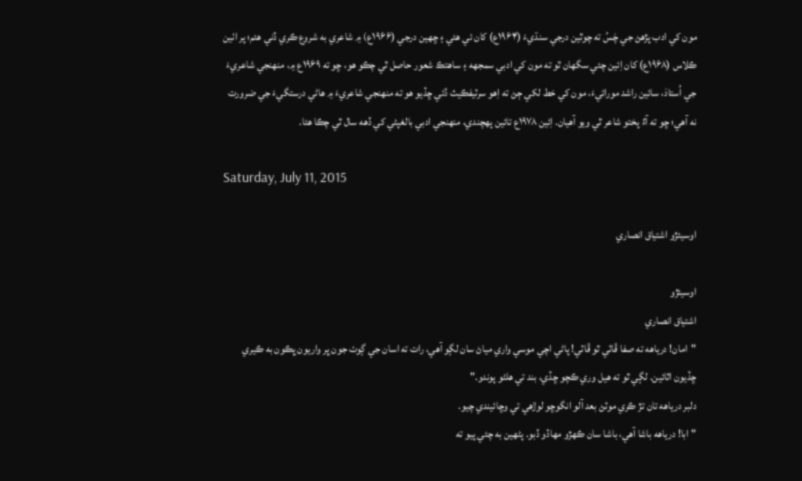مون کي ادب پڙهڻ جي چَسُ ته چوٿين درجي سنڌيءَ (۱۹۶۴ع) کان ئي هئي ۽ ڇهين درجي (۱۹۶۶ع) ۾ شاعري به شروع ڪري ڏني هئم؛ پر اٺين ڪلاس (۱۹۶۸ع) کان اِئين چئي سگهان ٿو ته مون کي ادبي سمجهه ۽ ساهتڪ شعور حاصل ٿي چڪو هو، ڇو ته ۱۹۶۹ع ۾، منهنجي شاعريءَ جي اُستادَ، سائين راشد مورائيءَ، مون کي خط لکي ڄڻ ته اِهو سرٽيفڪيٽ ڏئي ڇڏيو هو ته منهنجي شاعريءَ ۾ هاڻي درستگيءَ جي ضرورت نه آهي؛ ڇو ته آءٌ پختو شاعر ٿي ويو آهيان. اِئين ۱۹۷۸ع تائين پهچندي، منهنجي ادبي بالغپڻي کي ڏهه سال ٿي چڪا هئا.

Saturday, July 11, 2015

اوسيئڙو اشتياق انصاري

اوسيئڙو
اشتياق انصاري
"امان! درياهه ته صفا ڦاٽي ٿو ڦاٽي! پاڻي اچي موسي واري مياڻ سان لڳو آهي، رات ته اسان جي ڳوٺ جون ڀر واريون ڀڪون به ڪيري ڇڏيون اٿائين. لڳي ٿو ته هيل وري ڪچو ڇڏي، بند تي هلڻو پوندو."
دلبر درياهه تان تڙ ڪري موٽڻ بعد آلو انگوڇو لوڙهي تي وڇائيندي چيو.
"ابا! درياهه باشا آهي، باشا سان ڪهڙو مهاڏو ڏبو. پڻهين به چئي پيو ته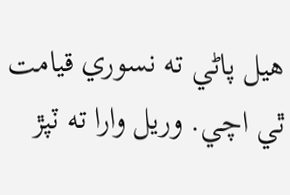هيل پاڻي ته نسوري قيامت ٿي اچي. وريل وارا ته ٽپڙ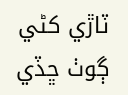ٽاڙي کڻي ڳوٺ ڇڏي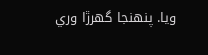ويا. پنهنجا گهرڙا وري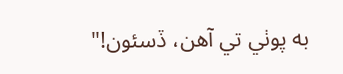به پوٺي تي آهن، ڏسئون!"